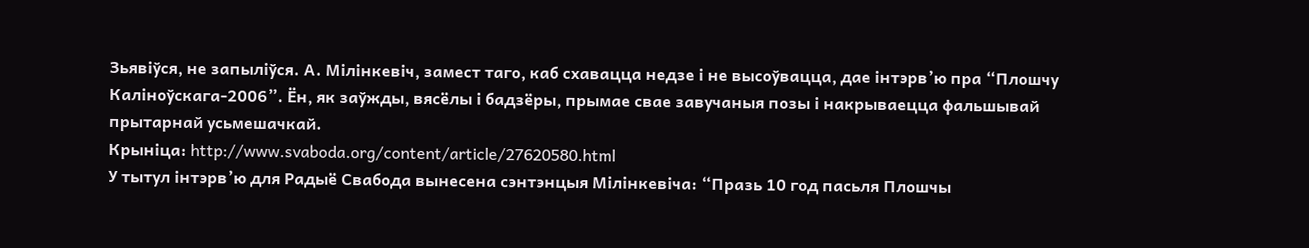Зьявіўся, не запыліўся. А. Мілінкевіч, замест таго, каб схавацца недзе і не высоўвацца, дае інтэрв’ю пра “Плошчу Каліноўскага-2006”. Ён, як заўжды, вясёлы і бадзёры, прымае свае завучаныя позы і накрываецца фальшывай прытарнай усьмешачкай.
Крыніца: http://www.svaboda.org/content/article/27620580.html
У тытул інтэрв’ю для Радыё Свабода вынесена сэнтэнцыя Мілінкевіча: “Празь 10 год пасьля Плошчы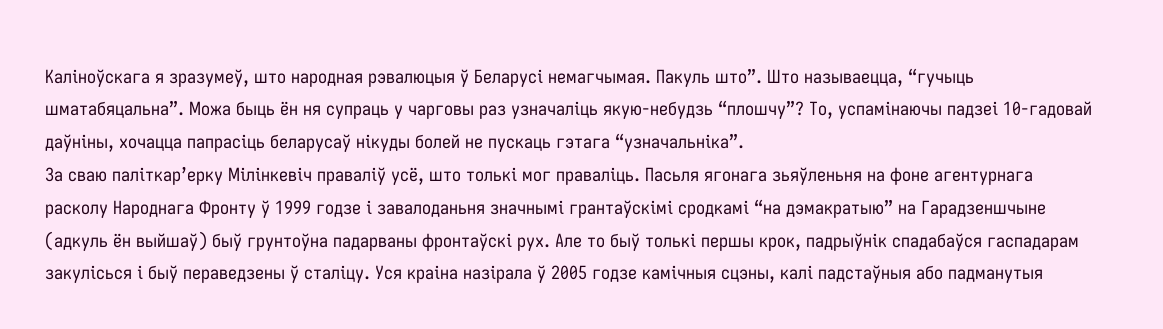Каліноўскага я зразумеў, што народная рэвалюцыя ў Беларусі немагчымая. Пакуль што”. Што называецца, “гучыць шматабяцальна”. Можа быць ён ня супраць у чарговы раз узначаліць якую-небудзь “плошчу”? То, успамінаючы падзеі 10-гадовай даўніны, хочацца папрасіць беларусаў нікуды болей не пускаць гэтага “узначальніка”.
За сваю паліткар’ерку Мілінкевіч праваліў усё, што толькі мог праваліць. Пасьля ягонага зьяўленьня на фоне агентурнага расколу Народнага Фронту ў 1999 годзе і завалоданьня значнымі грантаўскімі сродкамі “на дэмакратыю” на Гарадзеншчыне (адкуль ён выйшаў) быў грунтоўна падарваны фронтаўскі рух. Але то быў толькі першы крок, падрыўнік спадабаўся гаспадарам закулісься і быў пераведзены ў сталіцу. Уся краіна назірала ў 2005 годзе камічныя сцэны, калі падстаўныя або падманутыя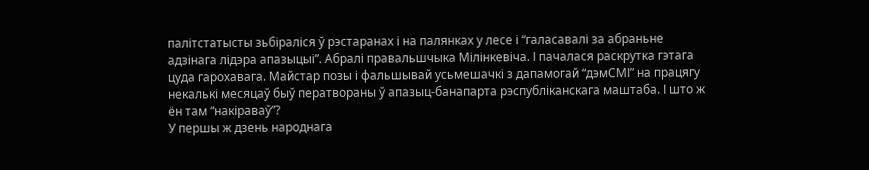палітстатысты зьбіраліся ў рэстаранах і на палянках у лесе і “галасавалі за абраньне адзінага лідэра апазыцыі”. Абралі правальшчыка Мілінкевіча. І пачалася раскрутка гэтага цуда гарохавага. Майстар позы і фальшывай усьмешачкі з дапамогай “дэмСМІ” на працягу некалькі месяцаў быў ператвораны ў апазыц-банапарта рэспубліканскага маштаба. І што ж ён там “накіраваў”?
У першы ж дзень народнага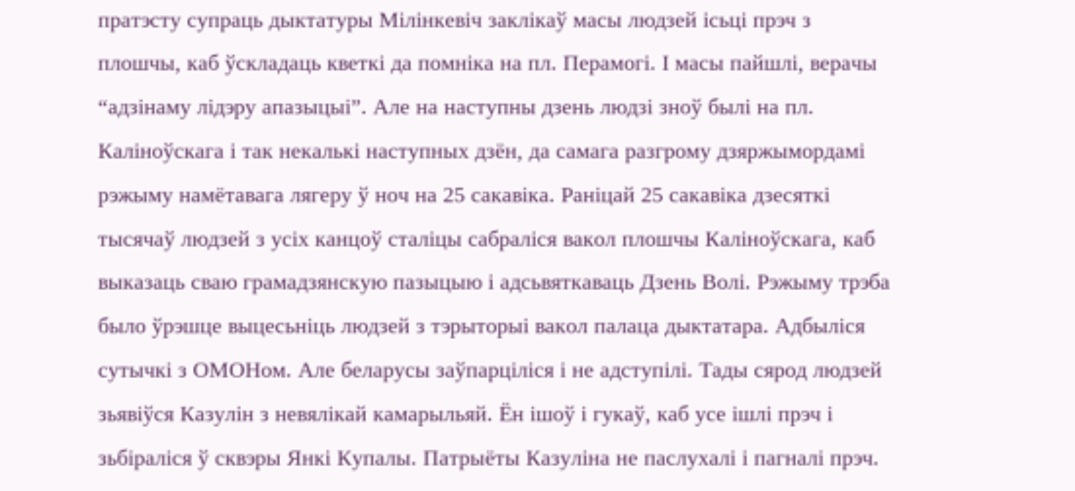пратэсту супраць дыктатуры Мілінкевіч заклікаў масы людзей ісьці прэч з плошчы, каб ўскладаць кветкі да помніка на пл. Перамогі. І масы пайшлі, верачы “адзінаму лідэру апазыцыі”. Але на наступны дзень людзі зноў былі на пл. Каліноўскага і так некалькі наступных дзён, да самага разгрому дзяржымордамі рэжыму намётавага лягеру ў ноч на 25 сакавіка. Раніцай 25 сакавіка дзесяткі тысячаў людзей з усіх канцоў сталіцы сабраліся вакол плошчы Каліноўскага, каб выказаць сваю грамадзянскую пазыцыю і адсьвяткаваць Дзень Волі. Рэжыму трэба было ўрэшце выцесьніць людзей з тэрыторыі вакол палаца дыктатара. Адбыліся сутычкі з ОМОНом. Але беларусы заўпарціліся і не адступілі. Тады сярод людзей зьявіўся Казулін з невялікай камарыльяй. Ён ішоў і гукаў, каб усе ішлі прэч і зьбіраліся ў сквэры Янкі Купалы. Патрыёты Казуліна не паслухалі і пагналі прэч.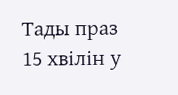Тады праз 15 хвілін у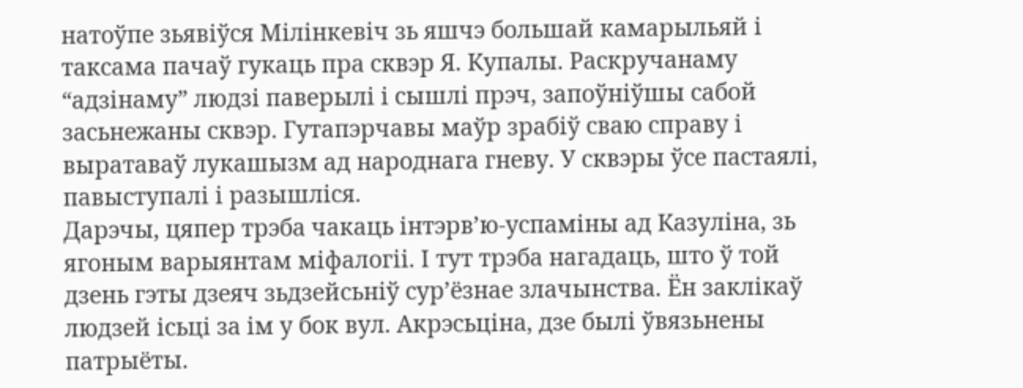натоўпе зьявіўся Мілінкевіч зь яшчэ большай камарыльяй і таксама пачаў гукаць пра сквэр Я. Купалы. Раскручанаму “адзінаму” людзі паверылі і сышлі прэч, запоўніўшы сабой засьнежаны сквэр. Гутапэрчавы маўр зрабіў сваю справу і выратаваў лукашызм ад народнага гневу. У сквэры ўсе пастаялі, павыступалі і разышліся.
Дарэчы, цяпер трэба чакаць інтэрв’ю-успаміны ад Казуліна, зь ягоным варыянтам міфалогіі. І тут трэба нагадаць, што ў той дзень гэты дзеяч зьдзейсьніў сур’ёзнае злачынства. Ён заклікаў людзей ісьці за ім у бок вул. Акрэсьціна, дзе былі ўвязьнены патрыёты.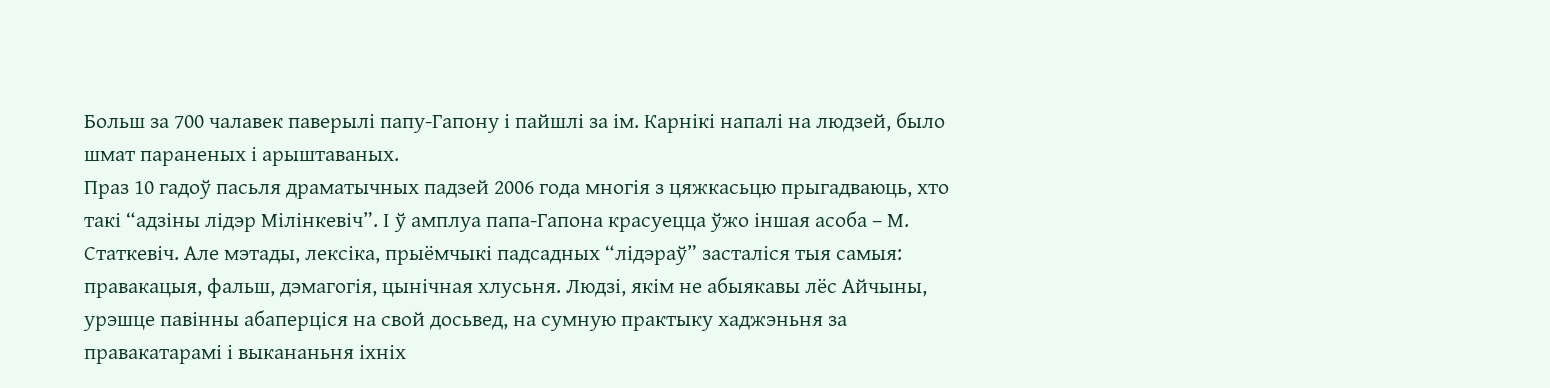Больш за 700 чалавек паверылі папу-Гапону і пайшлі за ім. Карнікі напалі на людзей, было шмат параненых і арыштаваных.
Праз 10 гадоў пасьля драматычных падзей 2006 года многія з цяжкасьцю прыгадваюць, хто такі “адзіны лідэр Мілінкевіч”. І ў амплуа папа-Гапона красуецца ўжо іншая асоба – М. Статкевіч. Але мэтады, лексіка, прыёмчыкі падсадных “лідэраў” засталіся тыя самыя: правакацыя, фальш, дэмагогія, цынічная хлусьня. Людзі, якім не абыякавы лёс Айчыны, урэшце павінны абаперціся на свой досьвед, на сумную практыку хаджэньня за правакатарамі і выкананьня іхніх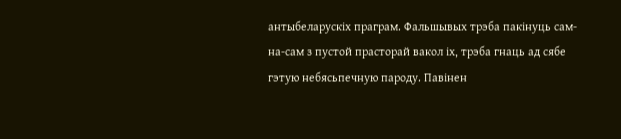антыбеларускіх праграм. Фальшывых трэба пакінуць сам-на-сам з пустой прасторай вакол іх, трэба гнаць ад сябе гэтую небясьпечную пароду. Павінен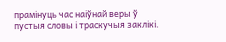прамінуць час наіўнай веры ў пустыя словы і траскучыя заклікі.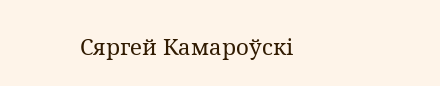Сяргей Камароўскі